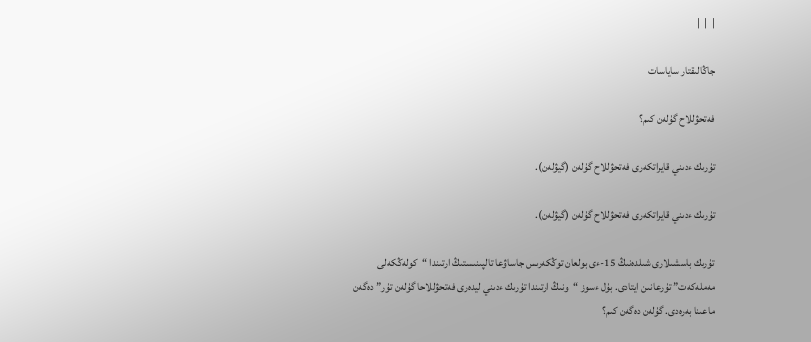|  |  |

جاڭالىقتار ساياسات

فەتحۋللاح گۇلەن كىم؟

تۇرىك ءدىني قايراتكەرى فەتحۋللاح گۇلەن (گيۋلەن).

تۇرىك ءدىني قايراتكەرى فەتحۋللاح گۇلەن (گيۋلەن).

تۇرىك باسشىلارى شىلدەنىڭ 15-ءى بولعان توڭكەرىس جاساۋعا تالپىنىستىڭ ارتىندا “كولەڭكەلى مەملەكەت” تۇرعانىن ايتادى. بۇل ءسوز “ونىڭ ارتىندا تۇرىك ءدىني ليدەرى فەتحۋللاحا گۇلەن تۇر” دەگەن ماعىنا بەرەدى. گۇلەن دەگەن كىم؟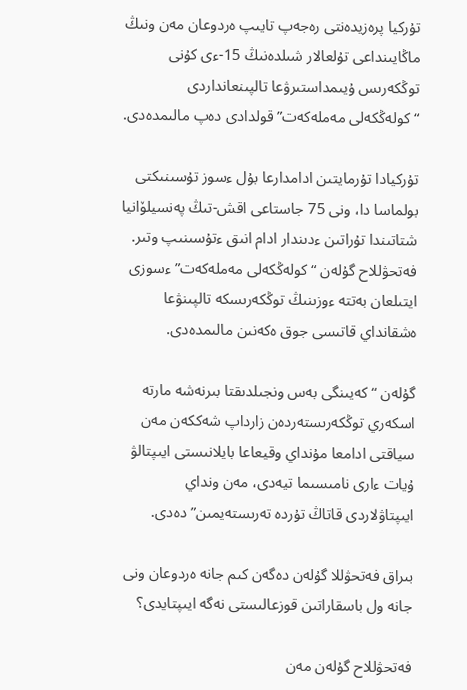تۇركيا پرەزيدەنتى رەجەپ تايىپ ەردوعان مەن ونىڭ ماڭايىنداعى تۇلعالار شىلدەنىڭ 15-ءى كۇنى توڭكەرىس ۇيىمداستىرۋعا تالپىنعانداردى “كولەڭكەلى مەملەكەت” قولدادى دەپ مالىمدەدى.

تۇركيادا تۇرمايتىن ادامدارعا بۇل ءسوز تۇسىنىكتى بولماسا دا، ونى 75 جاستاعى اقش-تىڭ پەنسيلۆانيا شتاتىندا تۇراتىن ءدىندار ادام انىق ءتۇسىنىپ وتىر. فەتحۋللاح گۇلەن “كولەڭكەلى مەملەكەت” ءسوزى ايتىلعان بەتتە ءوزىنىڭ توڭكەرىسكە تالپىنۋعا ەشقانداي قاتىسى جوق ەكەنىن مالىمدەدى.

گۇلەن “كەيىنگى بەس ونجىلدىقتا بىرنەشە مارتە اسكەري توڭكەرىستەردەن زارداپ شەككەن مەن سياقتى ادامعا مۇنداي وقيعاعا بايلانىستى ايىپتالۋ ۇيات ءارى نامىسىما تيەدى، مەن ونداي ايىپتاۋلاردى قاتاڭ تۇردە تەرىستەيمىن” دەدى.

بىراق فەتحۋللا گۇلەن دەگەن كىم جانە ەردوعان ونى جانە ول باسقاراتىن قوزعالىستى نەگە ايىپتايدى؟

فەتحۋللاح گۇلەن مەن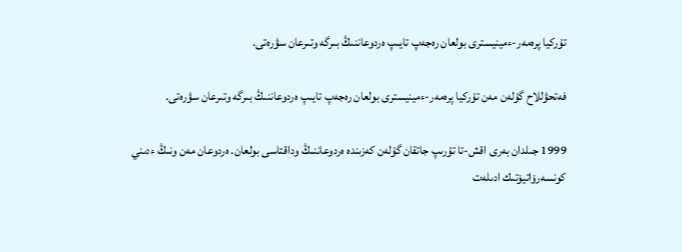تۇركيا پرەمەر-ءمينيسترى بولعان رەجەپ تايىپ ەردوعاننىڭ بىرگە وتىرعان سۋرەتى.

فەتحۋللاح گۇلەن مەن تۇركيا پرەمەر-ءمينيسترى بولعان رەجەپ تايىپ ەردوعاننىڭ بىرگە وتىرعان سۋرەتى.

1999 جىلدان بەرى اقش-تا تۇرىپ جاتقان گۇلەن كەزىندە ەردوعاننىڭ وداقتاسى بولعان. ەردوعان مەن ونىڭ ءدىني كونسەرۆاتيۆتىك ادىلەت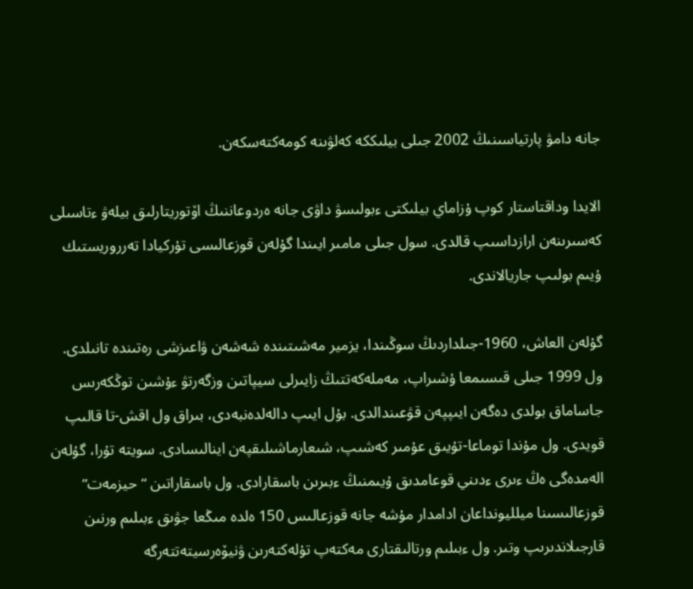جانە دامۋ پارتياسىنىڭ 2002 جىلى بيلىككە كەلۋىنە كومەكتەسكەن.

الايدا وداقتاستار كوپ ۇزاماي بيلىكتى ءبولىسۋ داۋى جانە ەردوعاننىڭ اۆتوريتارلىق بيلەۋ ءتاسىلى كەسىرىنەن ارازداسىپ قالدى. سول جىلى مامىر ايىندا گۇلەن قوزعالىسى تۇركيادا تەرروريستىك ۇيىم بولىپ جاريالاندى.

گۇلەن العاش، 1960-جىلداردىڭ سوڭىندا، يزمير مەشىتىندە شەشەن ۋاعىزشى رەتىندە تانىلدى. ول 1999 جىلى قىسىمعا ۇشىراپ، مەملەكەتتىڭ زايىرلى سيپاتىن وزگەرتۋ ءۇشىن توڭكەرىس جاساماق بولدى دەگەن ايىپپەن قۋعىندالدى. بۇل ايىپ دالەلدەنبەدى، بىراق ول اقش-تا قالىپ قويدى. ول مۇندا توماعا-تۇيىق عۇمىر كەشىپ، شىعارماشىلىقپەن اينالىسادى. سويتە تۇرا، گۇلەن الەمدەگى ەڭ ءىرى ءدىني قوعامدىق ۇيىمنىڭ ءبىرىن باسقارادى. ول باسقاراتىن “حيزمەت” قوزعالىسىنا ميلليونداعان ادامدار مۇشە جانە قوزعالىس 150 ەلدە مىڭعا جۋىق ءبىلىم ورنىن قارجىلاندىرىپ وتىر. ول ءبىلىم ورتالىقتارى مەكتەپ تۇلەكتەرىن ۋنيۆەرسيتەتتەرگە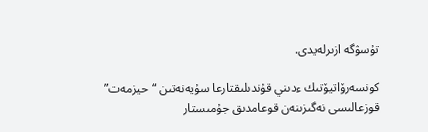تۇسۋگە ازىرلەيدى.

كونسەرۆاتيۆتىك ءدىني قۇندىلىقتارعا سۇيەنەتىن “حيزمەت” قوزعالىسى نەگىزىنەن قوعامدىق جۇمىستار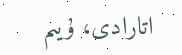اتارادى، ۇيىم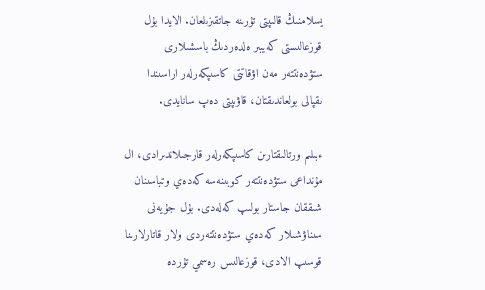يسلامنىڭ قالىپتى تۇرىنە جاتقىزىلعان. الايدا بۇل قوزعالىستى كەيبىر ەلدەردىڭ باسشىلارى ستۋدەنتتەر مەن اۋقاتتى كاسىپكەرلەر اراسىندا ىقپالى بولعاندىقتان، قاۋىپتى دەپ سانايدى.

ءبىلىم ورتالىقتارىن كاسىپكەرلەر قارجىلاندىرادى، ال مۇنداعى ستۋدەنتتەر كوبىنەسە كەدەي وتباسىنان شىققان جاستار بولىپ كەلەدى. بۇل جۇيەنى سىناۋشىلار كەدەي ستۋدەنتتەردى ولار قاتارلارىنا قوسىپ الادى، قوزعالىس رەسمي تۇردە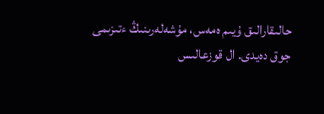حالىقارالىق ۇيىم ەمەس، مۇشەلەرىنىڭ ءتىزىمى جوق دەيدى. ال قوزعالىس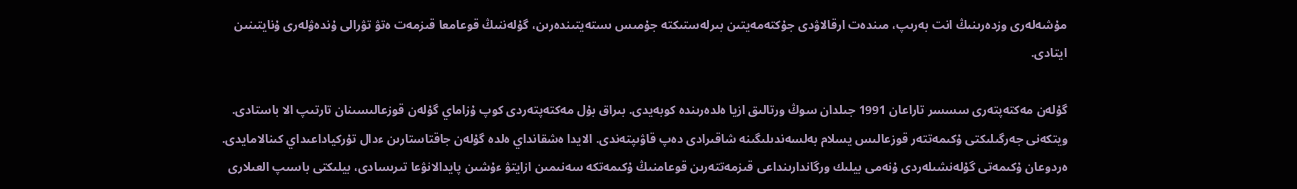مۇشەلەرى وزدەرىنىڭ انت بەرىپ، مىندەت ارقالاۋدى جۇكتەمەيتىن بىرلەستىكتە جۇمىس ىستەيتىندەرىن، گۇلەننىڭ قوعامعا قىزمەت ەتۋ تۋرالى ۇندەۋلەرى ۇنايتىنىن ايتادى.

گۇلەن مەكتەپتەرى سسسر تاراعان 1991 جىلدان سوڭ ورتالىق ازيا ەلدەرىندە كوبەيدى. بىراق بۇل مەكتەپتەردى كوپ ۇزاماي گۇلەن قوزعالىسىنان تارتىپ الا باستادى. ويتكەنى جەرگىلىكتى ۇكىمەتتەر قوزعالىس يسلام بەلسەندىلىگىنە شاقىرادى دەپ قاۋىپتەندى. الايدا ەشقانداي ەلدە گۇلەن جاقتاستارىن ءدال تۇركياداعىداي كىنالامايدى. ەردوعان ۇكىمەتى گۇلەنشىلەردى ۇنەمى بيلىك ورگاندارىنداعى قىزمەتتەرىن قوعامنىڭ ۇكىمەتكە سەنىمىن ازايتۋ ءۇشىن پايدالانۋعا تىرىسادى، بيلىكتى باسىپ العىلارى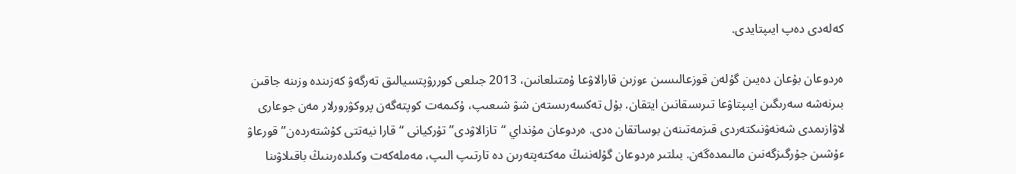كەلەدى دەپ ايىپتايدى.

ەردوعان بۇعان دەيىن گۇلەن قوزعالىسىن ءوزىن قارالاۋعا ۇمتىلعانىن، 2013 جىلعى كوررۋپتسيالىق تەرگەۋ كەزىندە وزىنە جاقىن بىرنەشە سەرىگىن ايىپتاۋعا تىرىسقانىن ايتقان. بۇل تەكسەرىستەن شۋ شىعىپ، ۇكىمەت كوپتەگەن پروكۋرورلار مەن جوعارى لاۋازىمدى شەنەۋنىكتەردى قىزمەتىنەن بوساتقان ەدى. ەردوعان مۇنداي “تازالاۋدى” تۇركيانى “قارا نيەتتى كۇشتەردەن” قورعاۋ ءۇشىن جۇرگىزگەنىن مالىمدەگەن. بىلتىر ەردوعان گۇلەننىڭ مەكتەپتەرىن دە تارتىپ الىپ، مەملەكەت وكىلدەرىنىڭ باقىلاۋىنا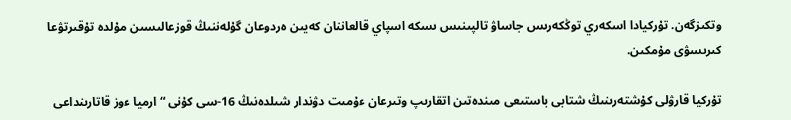وتكىزگەن. تۇركيادا اسكەري توڭكەرىس جاساۋ تالپىنىس ىسكە اسپاي قالعاننان كەيىن ەردوعان گۇلەننىڭ قوزعالىسىن مۇلدە تۇقىرتۋعا كىرىسۋى مۇمكىن.

تۇركيا قارۋلى كۇشتەرىنىڭ شتابى باستىعى مىندەتىن اتقارىپ وتىرعان ءۇمىت دۋندار شىلدەنىڭ 16-سى كۇنى “ارميا ءوز قاتارىنداعى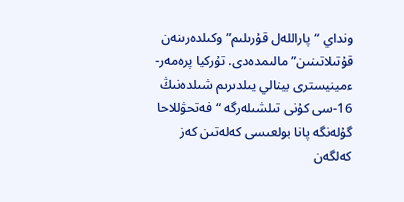ونداي “پاراللەل قۇرىلىم” وكىلدەرىنەن قۇتىلاتىنىن” مالىمدەدى. تۇركيا پرەمەر-ءمينيسترى بينالي يىلدىرىم شىلدەنىڭ 16-سى كۇنى تىلشىلەرگە “فەتحۋللاحا گۇلەنگە پانا بولعىسى كەلەتىن كەز كەلگەن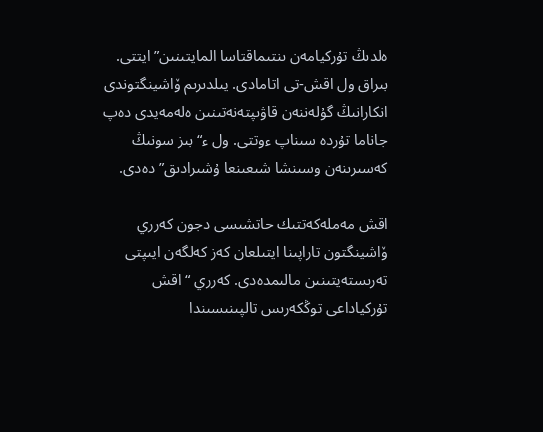ەلدىڭ تۇركيامەن ىنتىماقتاسا المايتىنىن” ايتتى. بىراق ول اقش-تى اتامادى. يىلدىرىم ۆاشينگتوندى انكارانىڭ گۇلەننەن قاۋىپتەنەتىنىن ەلەمەيدى دەپ جاناما تۇردە سىناپ ءوتتى. ول ء“بىز سونىڭ كەسىرىنەن وسىنشا شىعىنعا ۇشىرادىق” دەدى.

اقش مەملەكەتتىك حاتشىسى دجون كەرري ۆاشينگتون تاراپىنا ايتىلعان كەز كەلگەن ايىپتى تەرىستەيتىنىن مالىمدەدى. كەرري “اقش تۇركياداعى توڭكەرىس تالپىنىسىندا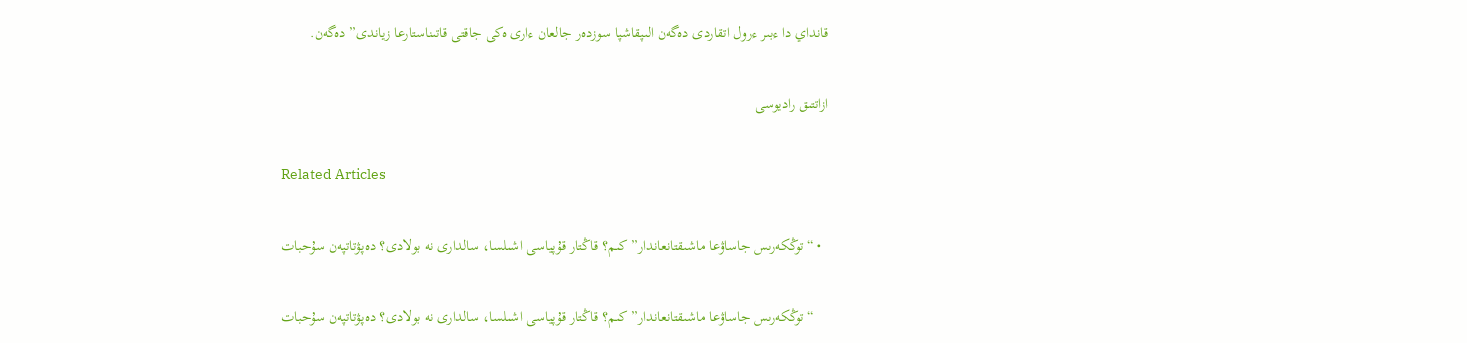قانداي دا ءبىر ءرول اتقاردى دەگەن الىپقاشپا سوزدەر جالعان ءارى ەكى جاقتى قاتىناستارعا زياندى” دەگەن.

ازاتتىق راديوسى

Related Articles

  • “توڭكەرىس جاساۋعا ماشىقتانعاندار” كىم؟ قاڭتار قۇپياسى اشىلسا، سالدارى نە بولادى؟ دەپۋتاتپەن سۇحبات

    “توڭكەرىس جاساۋعا ماشىقتانعاندار” كىم؟ قاڭتار قۇپياسى اشىلسا، سالدارى نە بولادى؟ دەپۋتاتپەن سۇحبات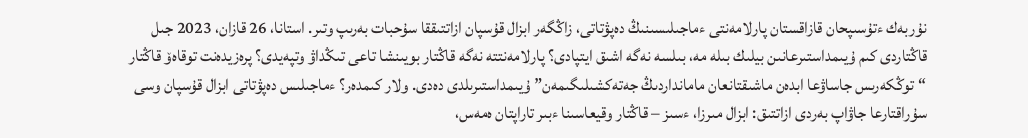نۇربەك ءتۇسىپحان قازاقستان پارلامەنتى ءماجىلىسىنىڭ دەپۋتاتى، زاڭگەر ابزال قۇسپان ازاتتىققا سۇحبات بەرىپ وتىر. استانا، 26 قازان، 2023 جىل قاڭتاردى كىم ۇيىمداستىرعانىن بيلىك بىلە مە، بىلسە نەگە اشىق ايتپادى؟ پارلامەنتتە نەگە قاڭتار بويىنشا تاعى تىڭداۋ وتپەيدى؟ پرەزيدەنت توقاەۆ قاڭتار “توڭكەرىس جاساۋعا ابدەن ماشىقتانعان مامانداردىڭ جەتەكشىلىگىمەن” ۇيىمداستىرىلدى دەدى. ولار كىمدەر؟ ءماجىلىس دەپۋتاتى ابزال قۇسپان وسى سۇراقتارعا جاۋاپ بەردى ازاتتىق: ابزال مىرزا، ءسىز – قاڭتار وقيعاسىنا ءبىر تاراپتان ەمەس،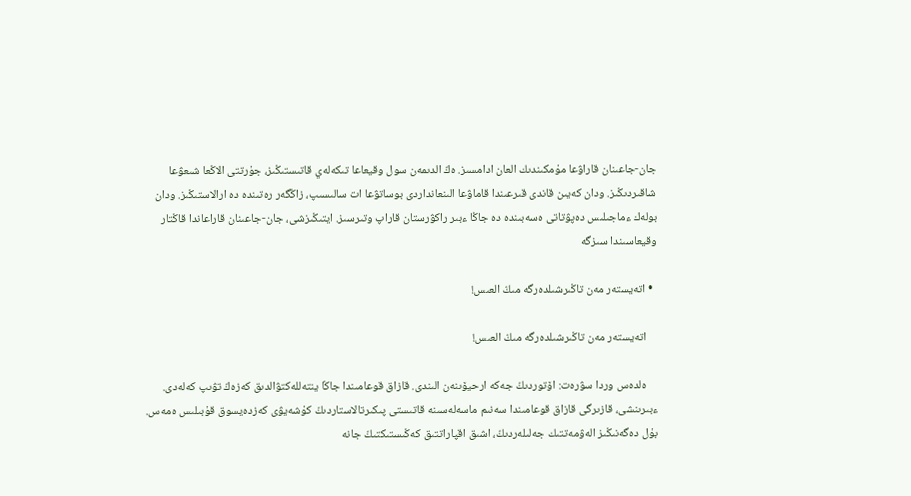جان-جاعىنان قاراۋعا مۇمكىندىك العان ادامسىز. ەڭ الدىمەن سول وقيعاعا تىكەلەي قاتىستىڭىز، جۇرتتى الاڭعا شىعۋعا شاقىردىڭىز. ودان كەيىن قاندى قىرعىندا قاماۋعا الىنعانداردى بوساتۋعا ات سالىسىپ، زاڭگەر رەتىندە دە ارالاستىڭىز. ودان بولەك ءماجىلىس دەپۋتاتى ەسەبىندە دە جاڭا ءبىر راكۋرستان قاراپ وتىرسىز. ايتىڭىزشى، جان-جاعىنان قاراعاندا قاڭتار وقيعاسىندا سىزگە

  • اتەيستەر مەن تاڭىرشىلدەرگە مىڭ العىس!

    اتەيستەر مەن تاڭىرشىلدەرگە مىڭ العىس!

    ەلدەس وردا سۋرەت: اۆتوردىڭ جەكە ارحيۆىنەن الىندى. قازاق قوعامىندا جاڭا ينتەللەكتۋالدىق كەزەڭ تۋىپ كەلەدى. ءبىرىنشى، قازىرگى قازاق قوعامىندا سەنىم ماسەلەسىنە قاتىستى پىكىرتالاستاردىڭ كۇشەيۋى كەزدەيسوق قۇبىلىس ەمەس. بۇل دەگەنىڭىز الەۋمەتتىك جەلىلەردىڭ، اشىق اقپاراتتىق كەڭىستىكتىڭ جانە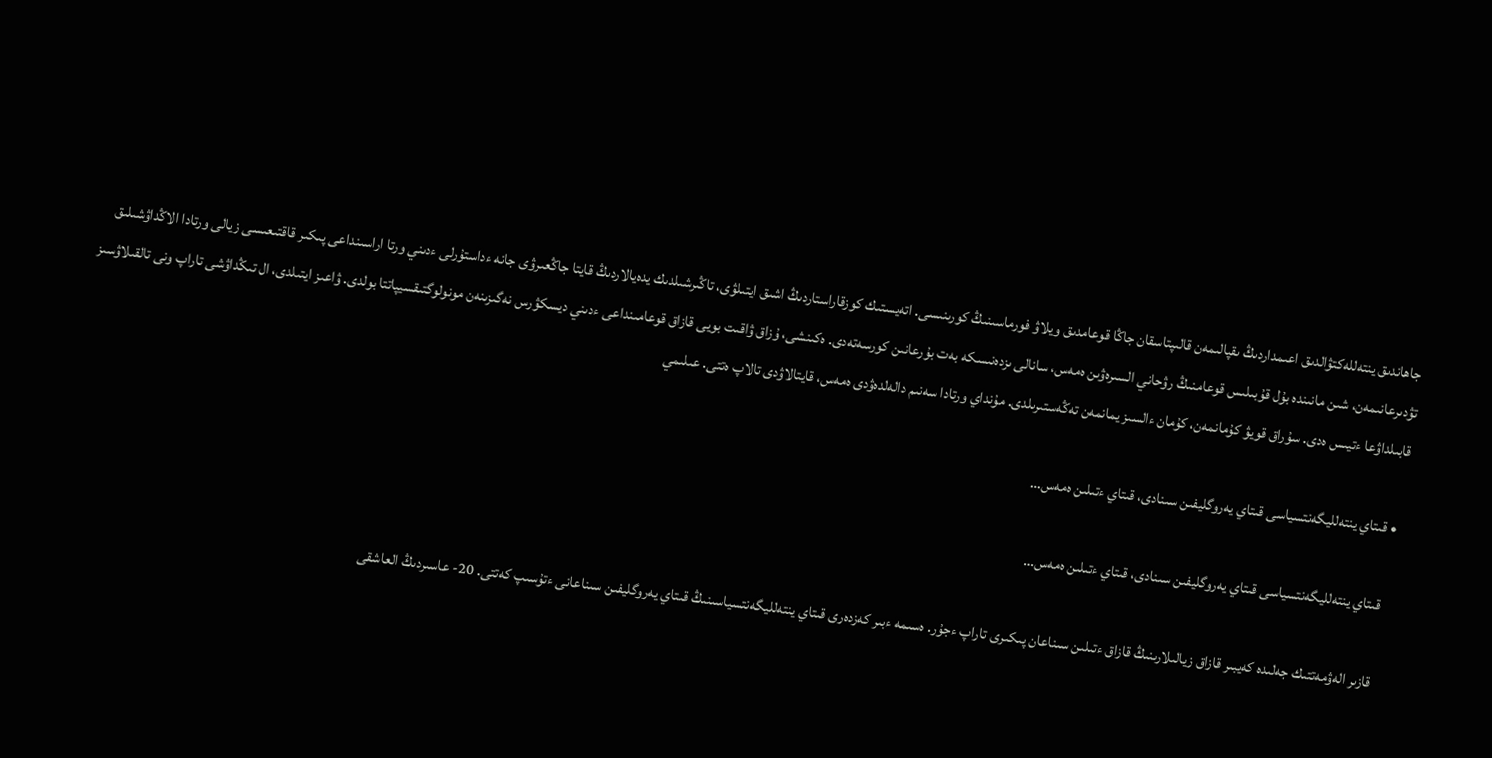جاھاندىق ينتەللەكتۋالدىق اعىمداردىڭ ىقپالىمەن قالىپتاسقان جاڭا قوعامدىق ويلاۋ فورماسىنىڭ كورىنىسى. اتەيستىك كوزقاراستاردىڭ اشىق ايتىلۋى، تاڭىرشىلدىك يدەيالاردىڭ قايتا جاڭعىرۋى جانە ءداستۇرلى ءدىني ورتا اراسىنداعى پىكىر قاقتىعىسى زيالى ورتادا الاڭداۋشىلىق تۋدىرعانىمەن، شىن مانىندە بۇل قۇبىلىس قوعامنىڭ رۋحاني السىرەۋىن ەمەس، سانالى ىزدەنىسكە بەت بۇرعانىن كورسەتەدى. ەكىنشى، ۇزاق ۋاقىت بويى قازاق قوعامىنداعى ءدىني ديسكۋرس نەگىزىنەن مونولوگتىقسيپاتتا بولدى. ۋاعىز ايتىلدى، ال تىڭداۋشى تاراپ ونى تالقىلاۋسىز قابىلداۋعا ءتيىس ەدى. سۇراق قويۋ كۇمانمەن، كۇمان ءالسىز يمانمەن تەڭەستىرىلدى. مۇنداي ورتادا سەنىم دالەلدەۋدى ەمەس، قايتالاۋدى تالاپ ەتتى. عىلىمي

  • قىتاي ينتەلليگەنتسياسى قىتاي يەروگليفىن سىنادى، قىتاي ءتىلىن ەمەس…

    قىتاي ينتەلليگەنتسياسى قىتاي يەروگليفىن سىنادى، قىتاي ءتىلىن ەمەس…

    قازىر الەۋمەتتىك جەلىدە كەيبىر قازاق زيالىلارىنىڭ قازاق ءتىلىن سىناعان پىكىرى تاراپ ءجۇر. ەسىمە ءبىر كەزدەرى قىتاي ينتەلليگەنتسياسىنىڭ قىتاي يەروگليفىن سىناعانى ءتۇسىپ كەتتى. 20- عاسىردىڭ العاشقى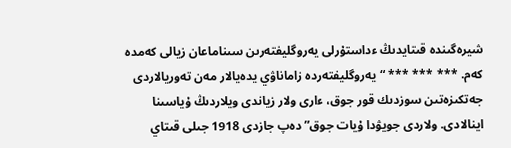شيرەگىندە قىتايدىڭ ءداستۇرلى يەروگليفتەرىن سىناماعان زيالى كەمدە كەم. *** *** *** “يەروگليفتەردە زاماناۋي يدەيالار مەن تەوريالاردى جەتكىزەتىن سوزدىك قور جوق، ءارى ولار زياندى ويلاردىڭ ۇياسىنا اينالادى. ولاردى جويۋدا ۇيات جوق” دەپ جازدى 1918 جىلى قىتاي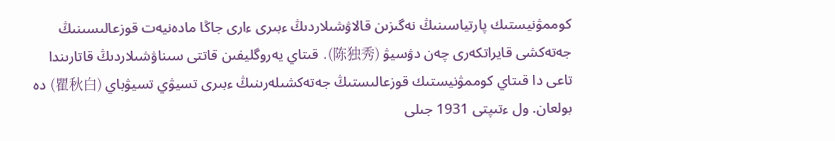كوممۋنيستىك پارتياسىنىڭ نەگىزىن قالاۋشىلاردىڭ ءبىرى ءارى جاڭا مادەنيەت قوزعالىسىنىڭ جەتەكشى قايراتكەرى چەن دۋسيۋ (陈独秀). قىتاي يەروگليفىن قاتتى سىناۋشىلاردىڭ قاتارىندا تاعى دا قىتاي كوممۋنيستىك قوزعالىستىڭ جەتەكشىلەرىنىڭ ءبىرى تسيۋي تسيۋباي (瞿秋白) دە بولعان. ول ءتىپتى 1931 جىلى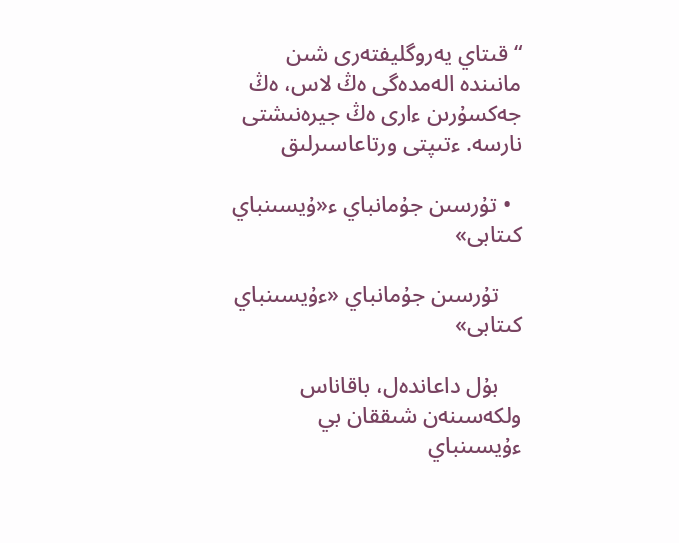“قىتاي يەروگليفتەرى شىن مانىندە الەمدەگى ەڭ لاس، ەڭ جەكسۇرىن ءارى ەڭ جيرەنىشتى نارسە. ءتىپتى ورتاعاسىرلىق

  • تۇرسىن جۇمانباي ء«ۇيسىنباي كىتابى»

    تۇرسىن جۇمانباي «ءۇيسىنباي كىتابى»

    بۇل داعاندەل، باقاناس ولكەسىنەن شىققان بي ءۇيسىنباي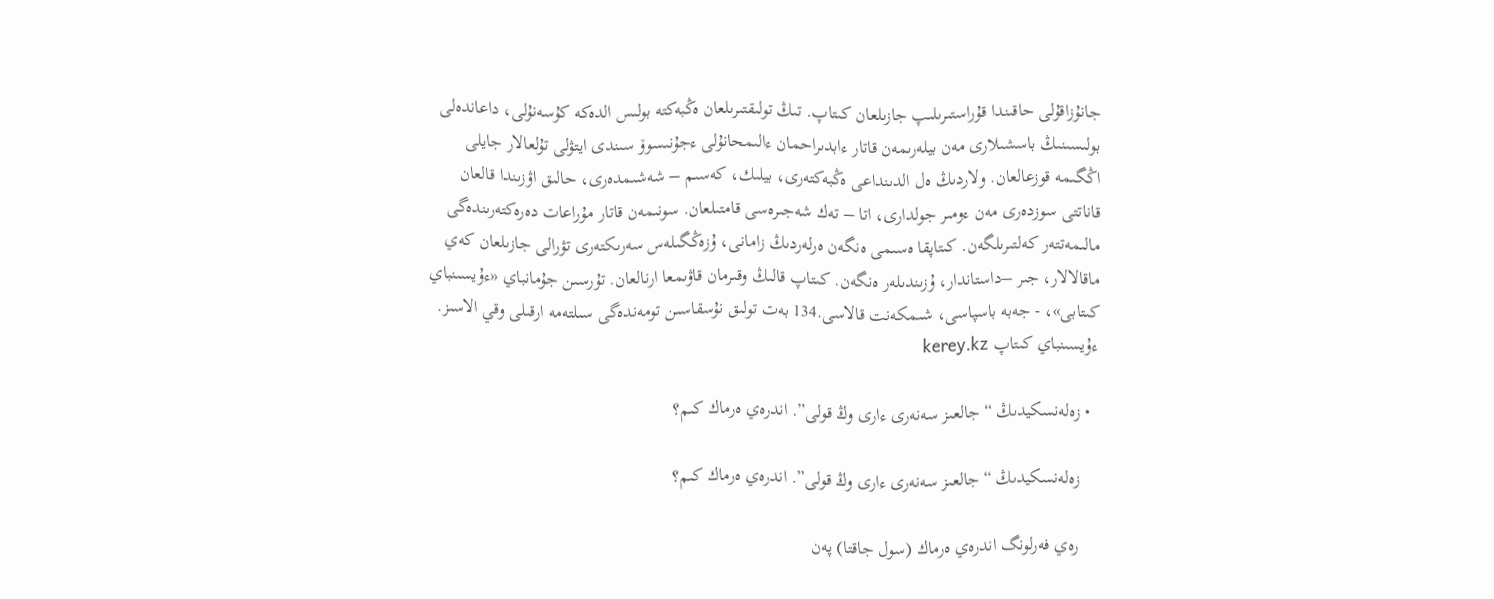جانۇزاقۇلى حاقىندا قۇراستىرىلىپ جازىلعان كىتاپ. تىڭ تولىقتىرىلعان ەڭبەكتە بولىس الدەكە كۇسەنۇلى، داعاندەلى بولىسىنىڭ باسشىلارى مەن بيلەرىمەن قاتار ءابدىراحمان ءالىمحانۇلى ءجۇنىسوۆ سىندى ايتۋلى تۇلعالار جايلى اڭگىمە قوزعالعان. ولاردىڭ ەل الدىنداعى ەڭبەكتەرى، بيلىك، كەسىم – شەشىمدەرى، حالىق اۋزىندا قالعان قاناتتى سوزدەرى مەن ءومىر جولدارى، اتا – تەك شەجىرەسى قامتىلعان. سونىمەن قاتار مۇراعات دەرەكتەرىندەگى مالىمەتتەر كەلتىرىلگەن. كىتاپقا ەسىمى ەنگەن ەرلەردىڭ زامانى، ۇزەڭگىلەس سەرىكتەرى تۋرالى جازىلعان كەي ماقالالار، جىر –داستاندار، ۇزىندىلەر ەنگەن. كىتاپ قالىڭ وقىرمان قاۋىمعا ارنالعان. تۇرسىن جۇمانباي «ءۇيسىنباي كىتابى»، - جەبە باسپاسى، شىمكەنت قالاسى.134 بەت تولىق نۇسقاسىن تومەندەگى سىلتەمە ارقىلى وقي الاسىز. ءۇيسىنباي كىتاپ kerey.kz

  • زەلەنسكيدىڭ “جالعىز سەنەرى ءارى وڭ قولى”. اندرەي ەرماك كىم؟

    زەلەنسكيدىڭ “جالعىز سەنەرى ءارى وڭ قولى”. اندرەي ەرماك كىم؟

    رەي فەرلونگ اندرەي ەرماك (سول جاقتا) پەن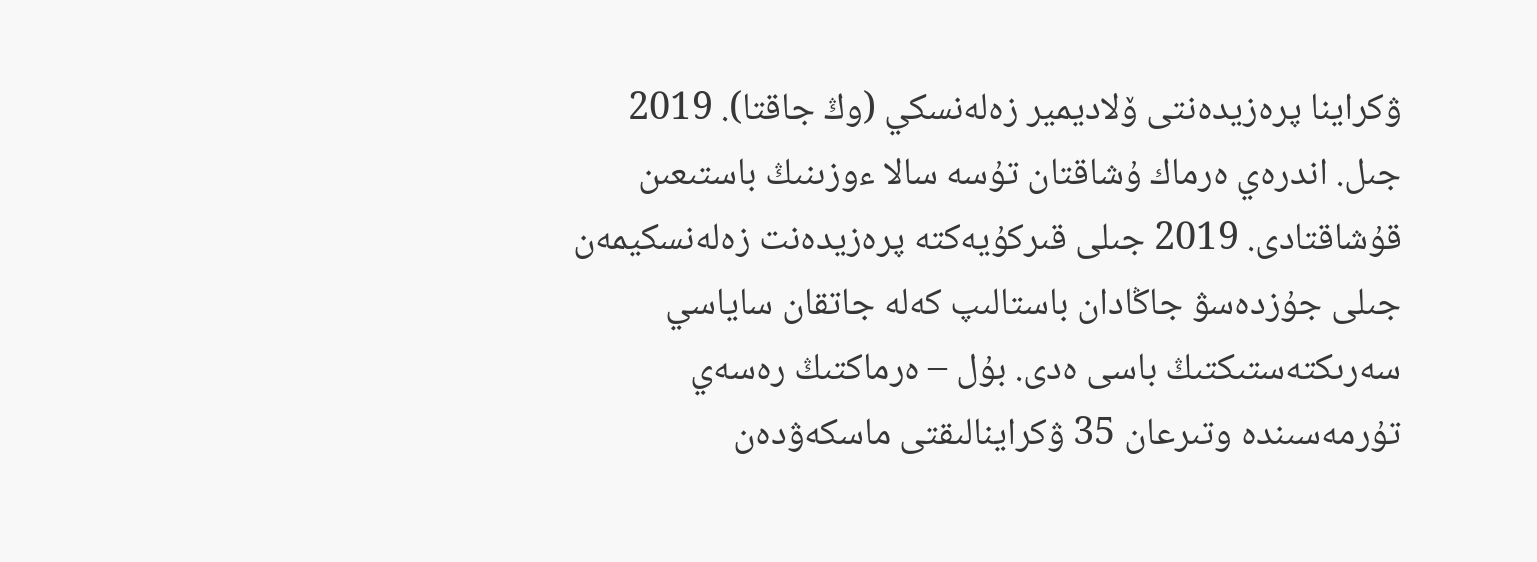ۋكراينا پرەزيدەنتى ۆلاديمير زەلەنسكي (وڭ جاقتا). 2019 جىل. اندرەي ەرماك ۇشاقتان تۇسە سالا ءوزىنىڭ باستىعىن قۇشاقتادى. 2019 جىلى قىركۇيەكتە پرەزيدەنت زەلەنسكيمەن جىلى جۇزدەسۋ جاڭادان باستالىپ كەلە جاتقان ساياسي سەرىكتەستىكتىڭ باسى ەدى. بۇل – ەرماكتىڭ رەسەي تۇرمەسىندە وتىرعان 35 ۋكراينالىقتى ماسكەۋدەن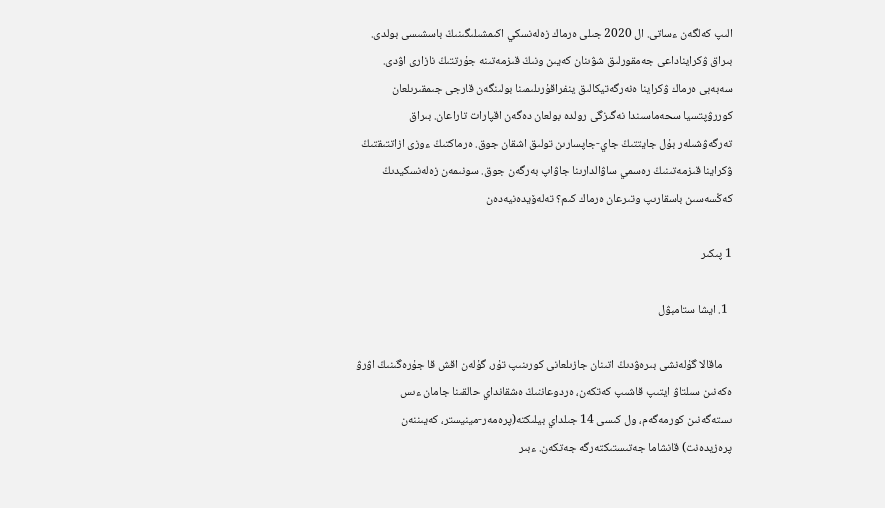الىپ كەلگەن ءساتى. ال 2020 جىلى ەرماك زەلەنسكي اكىمشىلىگىنىڭ باسشىسى بولدى. بىراق ۋكرايناداعى جەمقورلىق شۋىنان كەيىن ونىڭ قىزمەتىنە جۇرتتىڭ نازارى اۋدى. سەبەبى ەرماك ۋكراينا ەنەرگەتيكالىق ينفراقۇرىلىمىنا بولىنگەن قارجى جىمقىرىلعان كوررۋپتسيا سحەماسىندا نەگىزگى رولدە بولعان دەگەن اقپارات تاراعان. بىراق تەرگەۋشىلەر بۇل جايتتىڭ جاي-جاپسارىن تولىق اشقان جوق. ەرماكتىڭ ءوزى ازاتتىقتىڭ ۋكراينا قىزمەتىنىڭ رەسمي ساۋالدارىنا جاۋاپ بەرگەن جوق. سونىمەن زەلەنسكيدىڭ كەڭسەسىن باسقارىپ وتىرعان ەرماك كىم؟ تەلەۆيدەنيەدەن

1 پىكىر

  1. ايشا ستامبۋل

    ماقالا گۇلەنشى بىرەۋدىڭ اتىنان جازىلعانى كورىنىپ تۇر، گۇلەن اقش قا جۇرەگىنىڭ اۋرۋ ەكەنىن سىلتاۋ ايتىپ قاشىپ كەتكەن، ەردوعاننىڭ ەشقانداي حالقىنا جامان ءىس ىستەگەنىن كورمەگەم، ول كىسى 14 جىلداي بيلىكتە(پرەمەر-مينيستر، كەيىننەن پرەزيدەنت) قانشاما جەتىستىكتەرگە جەتكەن. ءبىر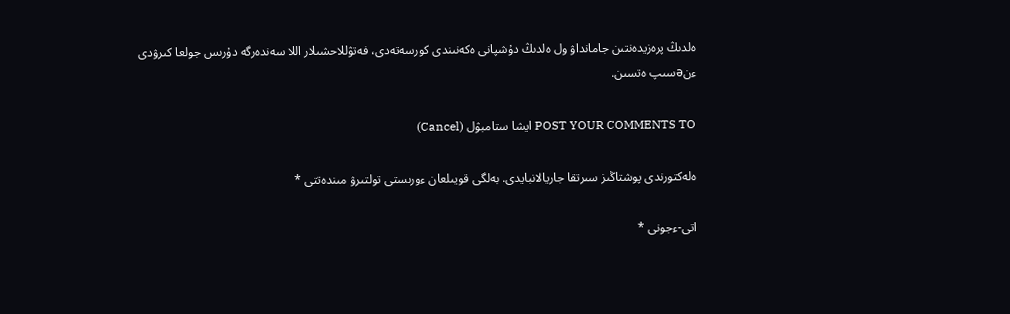ەلدىڭ پرەزيدەنتىن جامانداۋ ول ەلدىڭ دۇشپانى ەكەنىندى كورسەتەدى، فەتۋللاحشىلار اللا سەندەرگە دۇرىس جولعا كىرۋدى ءنəسىپ ەتسىن.

POST YOUR COMMENTS TO ايشا ستامبۋل (Cancel)

ەلەكتورندى پوشتاڭىز سىرتقا جاريالانبايدى. بەلگى قويىلعان ءورىستى تولتىرۋ مىندەتتى *

اتى-ءجونى *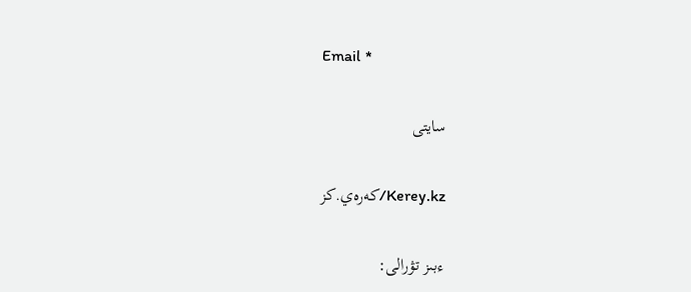Email *

سايتى

Kerey.kz/كەرەي.كز

ءبىز تۋرالى: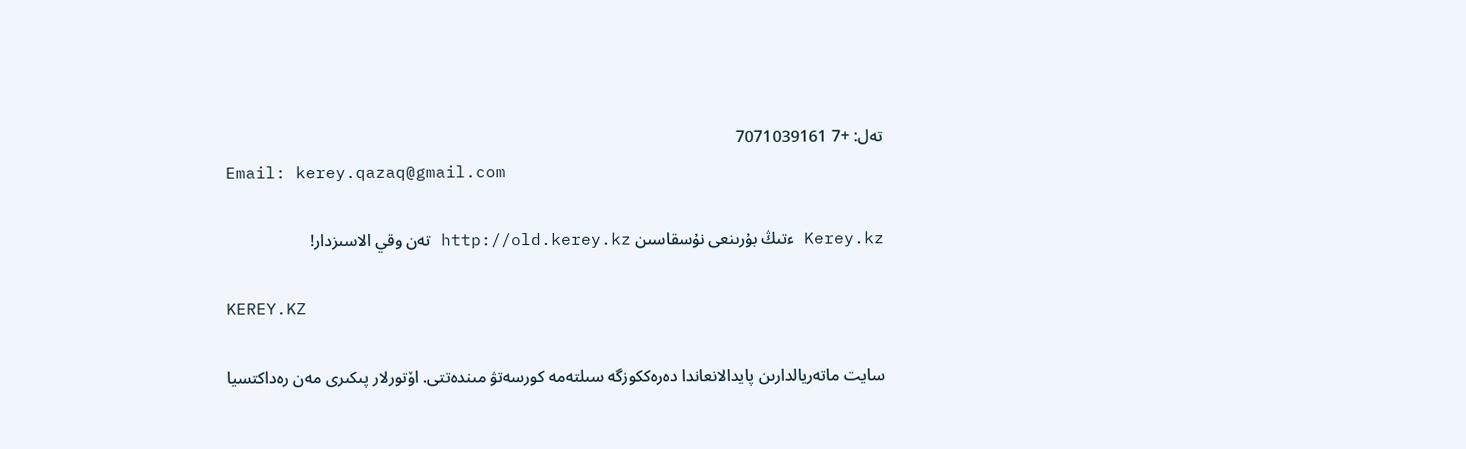تەل: +7 7071039161
Email: kerey.qazaq@gmail.com

Kerey.kz ءتىڭ بۇرىنعى نۇسقاسىن http://old.kerey.kz تەن وقي الاسىزدار!

KEREY.KZ

سايت ماتەريالدارىن پايدالانعاندا دەرەككوزگە سىلتەمە كورسەتۋ مىندەتتى. اۆتورلار پىكىرى مەن رەداكتسيا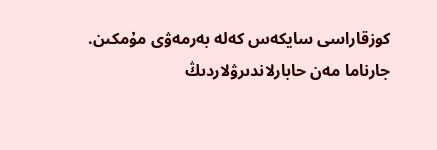كوزقاراسى سايكەس كەلە بەرمەۋى مۇمكىن. جارناما مەن حابارلاندىرۋلاردىڭ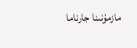مازمۇنىنا جارناما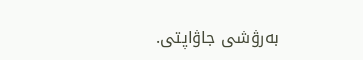بەرۋشى جاۋاپتى.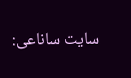سايت ساناعى: